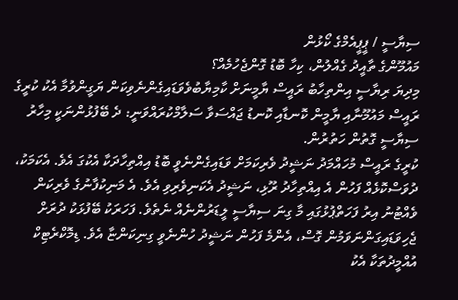ސިޔާސީ / ޕީޕީއެމްގެ ކޯޅުން
މައުމޫންގެ ތާއީދު ގެއްލުން، ކިހާ ބޮޑު ގޮންޖެހުމެއް؟
މިދިޔަ ރިޔާސީ އިންތިހާބު ރައީސް ޔާމީނަށް ކާމިޔާބުވެވަޑައިގެންނެވިކަން ޔަގީންވުމާ އެކު ކުރީގެ ރައީސް މައުމޫނާއި ޔާމީން ކޮނޑާއި ކޮނޑު ޖައްސަވާ ސަލާމްކުރައްވަނީ: ދެ ބޭފުޅުންނަކީ މިހާރު ސިޔާސީ ގޮތުން ހަތުރުން.
ކުރީގެ ރައީސް މުހައްމަދު ނަޝީދު ވެރިކަމަށް ވަޑައިގެންނެވީ ބޮޑު އިއްތިހާދަކާ އެކުގަ އެވެ. އެކަމަކު، ދުވަސްކޮޅެއް ފަހުން އެ އިއްތިހާދު ރޫޅި، ނަޝީދު އެކަނިވެރިވި އެވެ. އެ މަނިކުފާނުގެ ވެރިކަން ވެއްޓުނު އިރު ފަހަތްޕުޅުގައި މާ ގިނަ ސިޔާސީ ލީޑަރުންނެއް ނެތެވެ. ފަހަރަކު ބޭފުޅަކު ދުރަށް ޖެހިވަޑައިގަންނަވަމުން ގޮސް، އެންމެ ފަހުން ނަޝީދު ހުންނެވީ ގިނިކަންޏާ އެވެ. ޑިމޮކްރެޓިކް އުއްމީދުތަކާ އެކު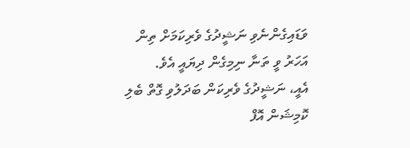ވަޑައިގެންނެވި ނަޝީދުގެ ވެރިކަމަށް ތިން އަހަރު ވީ ތަނާ ނިމިގެން ދިޔައީ އެވެ.
އެއީ، ނަޝީދުގެ ވެރިކަން ބަދަލުވި ގޮތް ބެލި ކޮމިޝަން އޮފް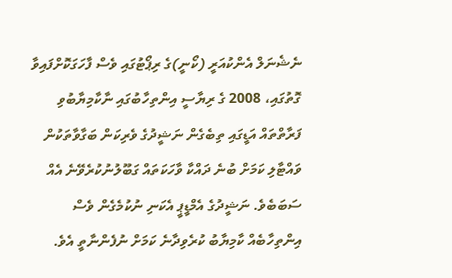ނެޝެނަލް އެންކުއަރީ (ކޯނީ)ގެ ރިޕޯޓުގައި ވެސް ފާހަގަކޮށްފައިވާ ގޮތުގައި، 2008 ގެ ރިޔާސީ އިންތިހާބުގައި ނާކާމިޔާބުވި ފަރާތްތައް އަޑީގައި ތިބެގެން ނަޝީދުގެ ވެރިކަން ބަގާވާތަކުން ވައްޓާލި ކަމަށް ބުނެ ދައްކާ ވާހަކަތައް ގަބޫލުނުކުރެވޭނެ އެއް ސަބަބެވެ. ނަޝީދުގެ އެމްޑީޕީ އެކަނި ނުކުމެގެން ވެސް އިންތިހާބެއް ކާމިޔާބު ކުރެވިދާނެ ކަމަށް ނުފެންނާތީ އެވެ.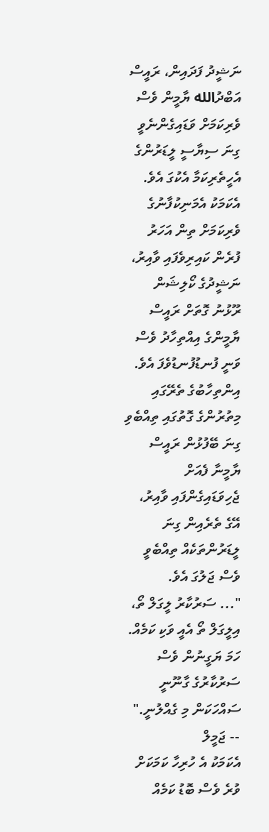ނަޝީދު ފަދައިން، ރައީސް އަބްދުالله ޔާމީން ވެސް ވެރިކަމަށް ވަޑައިގެންނެވީ ގިނަ ސިޔާސީ ލީޑަރުންގެ އެހީތެރިކަމާ އެކުގަ އެވެ. އެކަމަކު އެމަނިކުފާނުގެ ވެރިކަމަށް ތިން އަހަރު ފުރެން ކައިރިވެފައި ވާއިރު، ނަޝީދުގެ ކޯލިޝަން ރޫޅުނު ގޮތަށް ރައީސް ޔާމީންގެ އިއްތިހާދު ވެސް ވަނީ ފުނޑުފުނޑުވެފަ އެވެ. އިންތިހާބުގެ ތެރޭގައި މިތުރުންގެ ގޮތުގައި ތިއްބެވި ގިނަ ބޭފުޅުން ރައީސް ޔާމީނާ ފެއަށް ޖެހިވަޑައިގެންފައި ވާއިރު، އޭގެ ތެރެއިން ގިނަ ލީޑަރުންތަކެއް ތިއްބެވީ ވެސް ޖަލުގަ އެވެ.
"... ސަރުކާރު ލީގަލް ތޯ، އިލީގަލް ތޯ އެއީ ވަކި ކަމެއް. ހަމަ ޔަގީނުން ވެސް ސަރުކާރުގެ ގާނޫނީ ސައްހަކަން މި ގެއްލުނީ." -- ޖަމީލް
އެކަމަކު އެ ހުރިހާ ކަމަކަށް ވުރެ ވެސް ބޮޑު ކަމެއް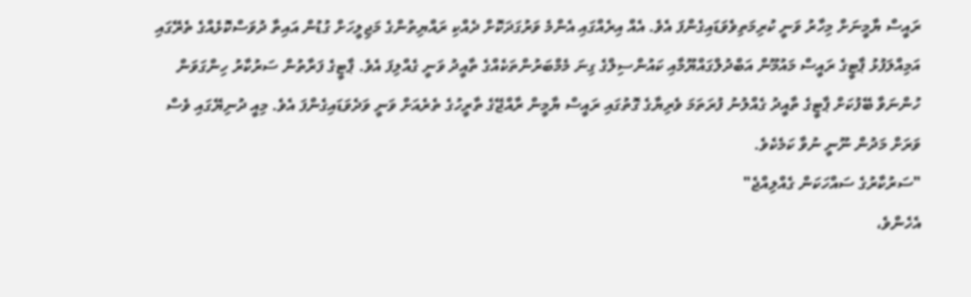ރައީސް ޔާމީނަށް މިހާރު ވަނީ ކުރިމަތިވެވަޑައިގެންފަ އެވެ. އެއް އިރެއްގައި އެންމެ ވަރުގަދަކޮށް ދެއްކި ރައްޔިތުންގެ މަޖިލީހަށް ގުޑުން އައިތާ ދުވަސްކޮޅެއްގެ ތެރޭގައި އަމިއްލަފުޅު ޕާޓީގެ ރައީސް މައުމޫން އަބްދުލްގައްޔޫމާއި ކައުންސިލްގެ ގިނަ މެމްބަރުންތަކެއްގެ ތާއީދު ވަނީ ގެއްލިފަ އެވެ. ޕާޓީގެ ފަރާތުން ސަރުކާރު ހިންގަވަން ހުންނަވާ ބޭފުކަށް ޕާޓީގެ ތާއީދު ގެއްލުނު ފުރަތަމަ ވެރިޔާގެ ގޮތުގައި ރައީސް ޔާމީން ރާއްޖޭގެ ތާރީހުގެ ތެރެއަށް ވަނީ ވަދެވަޑައިގެންފަ އެވެ. މިއީ ދުނިޔޭގައި ވެސް ވަރަށް މަދުން ނޫނީ ނުވާ ކަމެކެވެ.
"ސަރުކާރުގެ ސައްހަކަން ގެއްލިއްޖެ"
އެހެންވެ،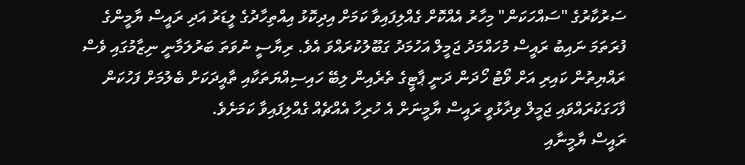ސަރުކާރުގެ "ސައްހަކަން" މިހާރު އެއްކޮށް ގެއްލިފައިވާ ކަމަށް އިދިކޮޅު އިއްތިހާދުގެ ލީޑަރު އަދި ރައީސް ޔާމީންގެ ފުރަތަމަ ނައިބު ރައީސް މުހައްމަދު ޖަމީލް އަހުމަދު ގަބޫލުކުރައްވަ އެވެ. ރިޔާސީ ނުވަތަ ބަރުލަމާނީ ނިޒާމުގައި ވެސް ރައްޔިތުން ކައިރި އަށް ވޯޓު ހޯދަން ދަނީ ޕާޓީގެ ތެރެއިން ލިބޭ ހައިސިއްޔަތަކާއި ތާއީދަކަށް ބެލުމަށް ފަހުކަން ފާހަގަކުރައްވައި ޖަމީލް ވިދާޅުވީ ރައީސް ޔާމީނަށް އެ ހުރިހާ އެއްޗެއް ގެއްލިފައިވާ ކަމަށެވެ.
ރައީސް ޔާމީނާއި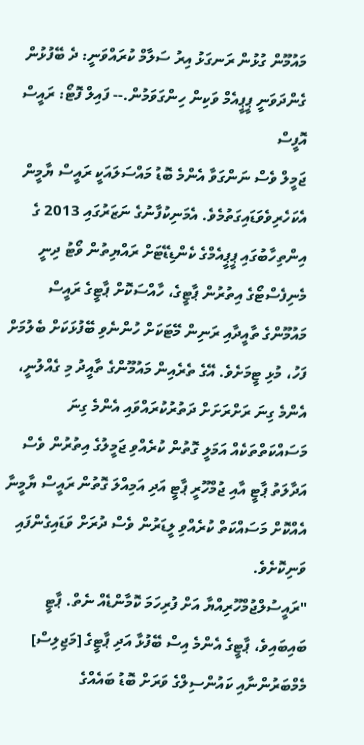މައުމޫން ގުޅުން ރަނގަޅު އިރު ސަލާމް ކުރައްވަނީ: ދެ ބޭފުޅުން ގެންދަވަނީ ޕީޕީއެމް ވަކިން ހިންގަވަމުން.-- ފައިލް ފޮޓޯ: ރައީސް އޮފީސް
ޖަމީލް ވެސް ނަންގަވާ އެންމެ ބޮޑު މައްސަލައަކީ ރައީސް ޔާމީން އެކަހެރިވެވަޑައިގަތުމެވެ. އެމަނިކުފާނުގެ ނަޒަރުގައި 2013 ގެ އިންތިހާބުގައި ޕީޕީއެމްގެ ކެންޑިޑޭޓަށް ރައްޔިތުން ވޯޓު ދިނީ މެނިފެސްޓޯގެ އިތުރުން ޕާޓީގެ، ހާއްސަކޮށް ޕާޓީގެ ރައީސް މައުމޫންގެ ތާއީދާއި ރަނިން މޭޓަކަށް ހުންނެވި ބޭފުޅަކަށް ބެލުމަށް ފަހު، މުޅި ޓީމަށެވެ. އޭގެ ތެރެއިން މައުމޫންގެ ތާއީދު މި ގެއްލުނީ، އެންމެ ގިނަ ރަށްރަށަށް ދަތުރުކުރައްވައި އެންމެ ގިނަ މަސައްކަތްތަކެއް އަމަލީ ގޮތުން ކުރެއްވި ޖަމީލުގެ އިތުރުން ވެސް އަދާލަތު ޕާޓީ އާއި ޖުމްހޫރީ ޕާޓީ އަދި އަމިއްލަ ގޮތުން ރައީސް ޔާމީނާ އެއްކޮށް މަސައްކަތް ކުރެއްވި ލީޑަރުން ވެސް ދުރަށް ވަޑައިގެންފައި ވަނިކޮށެވެ.
"ރައީސުލްޖުމްހޫރިއްޔާ އަށް ފުރިހަމަ ކޮމާންޑެއް ނެތް. ޕާޓީ ބައިބައިވެ، ޕާޓީގެ އެންމެ އިސް ބޭފުޅާ އަދި ޕާޓީގެ [މަޖިލިސް] މެމްބަރުންނާއި ކައުންސިލްގެ ވަރަށް ބޮޑު ބައެއްގެ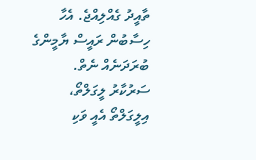ތާއީދު ގެއްލިއްޖެ. އެހާ ހިސާބުން ރައީސް ޔާމީންގެ ބުރަދަނެއް ނެތް. ސަރުކާރު ލީގަލްތޯ، އިލީގަލްތޯ އެއީ ވަކި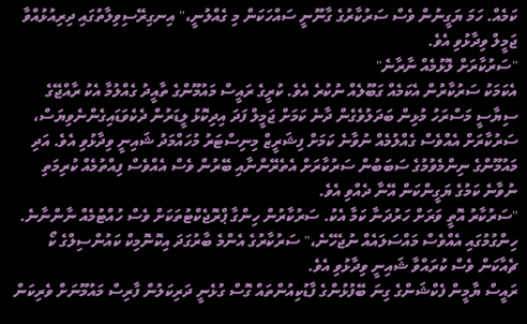ކަމެއް. ހަމަ ޔަގީނުން ވެސް ސަރުކާރުގެ ގާނޫނީ ސައްހަކަން މި ގެއްލުނީ،" އިނގިރޭސިވިލާތުގައި ދިރިއުޅުއްވާ ޖަމީލް ވިދާޅުވި އެވެ.
"ސަރުކާރަށް ލޮޅުމެއް ނާރާނެ"
އެކަމަކު ސަރުކާރުން އެކަމެއް ގަބޫލެއް ނުކުރެ އެވެ. ކުރީގެ ރައީސް މައުމޫންގެ ތާއީދު ގެއްލުމާ އެކު ރާއްޖޭގެ ސިޔާސީ މަސްރަހު މުޅިން ބަދަލުވެގެން ދާނެ ކަމަށް ޖަމީލް ފަދަ އިދިކޮޅު ލީޑަރުން ދެކެވަޑައިގެންނެވިޔަސް، ސަރުކާރަށް އެއްވެސް ގެއްލުމެއް ނުވާނެ ކަމަށް ފިޝަރީޒް މިނިސްޓަރު މުހައްމަދު ޝައިނީ ވިދާޅުވި އެވެ. އަދި މައުމޫންގެ ނިންމެވުމުގެ ސަބަބުން ސަރުކާރަށް އެތެރޭންނާއި ބޭރުން ވެސް އެއްވެސް ފިއްތުމެއް ކުރިމަތި ނުވާނެ ކަމުގެ ޔަގީންކަން އޭނާ ދެއްވި އެވެ.
"ސަރުކާރު އޮތީ ވަރަށް ހަރުދަނާ ކަމާ އެކު. ސަރުކާރުން ހިންގާ ޕްރޮޖެކްޓުތަކަށް ވެސް ހުއްޓުމެއް ނާންނާނެ. ހިންގުމުގައި އެއްވެސް މައްސަލައެއް ނުޖެހޭނެ،" ސަރުކާރުގެ އެންމެ ބާރުގަދަ އިކޮނޮމިކް ކައުންސިލްގެ ކޯ ޗެއާކަން ވެސް ކުރައްވާ ޝައިނީ ވިދާޅުވި އެވެ.
ރައީސް ޔާމީން ފެކްޝަންގެ ގިނަ ބޭފުޅުންގެ ފާޑުކިއުންތައް ގޮސް ގުޅެނީ ދަރިކަލުން ފާރިސް މައުމޫނަށް ވެރިކަން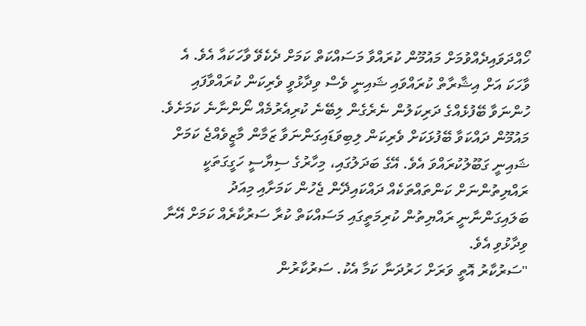ހޯއްދަވައިދެއްވުމަށް މައުމޫން ކުރައްވާ މަސައްކަތް ކަމަށް ދެކެވޭ ވާހަކައާ އެވެ. އެ ވާހަކަ އަށް އިޝާރާތް ކުރައްވައި ޝައިނީ ވެސް ވިދާޅުވީ ވެރިކަން ކުރައްވާފައި ހުންނަވާ ބޭފުޅެއްގެ ދަރިކަލުން ނެރެގެން ލިބޭނެ ކުރިއެރުމެއް ނޯންނާނެ ކަމަށެވެ. މައުމޫން ދައްކަވާ ބޭފުޅަކަށް ވެރިކަން ލިބިވަޑައިގަންނަވާ ޒަމާން މާޒީވެއްޖެ ކަމަށް ޝައިނީ ގަބޫލުކުރައްވަ އެވެ. އޭގެ ބަދަލުގައި، މިހާރުގެ ސިޔާސީ ހަގީގަތަކީ ރައްޔިތުންނަށް ކަންތައްތަކެއް ދައްކައިދޭން ޖެހުން ކަމަށާއި މިއަދު ބަލައިގަންނާނީ ރައްޔިތުން ކުރިމަތީގައި މަސައްކަތް ކުރާ ސަރުކާރެއް ކަމަށް އޭނާ ވިދާޅުވި އެވެ.
"ސަރުކާރު އޮތީ ވަރަށް ހަރުދަނާ ކަމާ އެކު. ސަރުކާރުން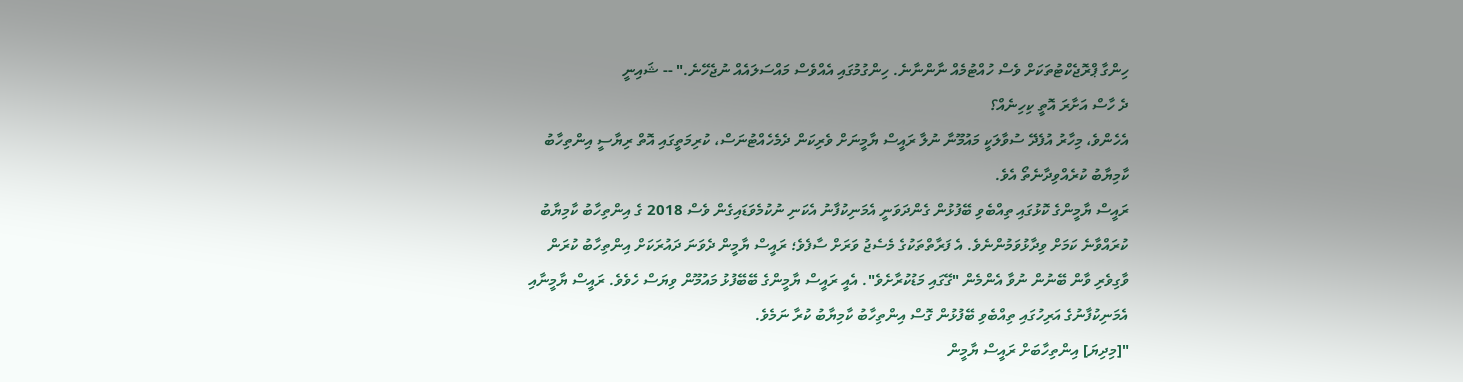ހިންގާ ޕްރޮޖެކްޓުތަކަށް ވެސް ހުއްޓުމެއް ނާންނާނެ. ހިންގުމުގައި އެއްވެސް މައްސަލައެއް ނުޖެހޭނެ." -- ޝައިނީ
ދެ ހާސް އަށާރަ އޮތީ ކިހިނެއް؟
އެހެންވެ، މިހާރު އުފެދޭ ސުވާލަކީ މައުމޫނާ ނުލާ ރައީސް ޔާމީނަށް ވެރިކަން ދެމެހެއްޓުނަސް، ކުރިމަތީގައި އޮތް ރިޔާސީ އިންތިހާބު ކާމިޔާބު ކުރެއްވިދާނެތޯ އެވެ.
ރައީސް ޔާމީންގެ ކޮޅުގައި ތިއްބެވި ބޭފުޅުން ގެންދަވަނީ އެމަނިކުފާނު އެކަނި ނުކުމެވަޑައިގެން ވެސް 2018 ގެ އިންތިހާބު ކާމިޔާބު ކުރައްވާނެ ކަމަށް ވިދާޅުވަމުންނެވެ. އެ ފަރާތްތަކުގެ މެސެޖު ވަރަށް ސާފެވެ؛ ރައީސް ޔާމީން ދެވަނަ ދައުރަކަށް އިންތިހާބު ކުރަން ވާގިވެރި ވާން ބޭނުން ނުވާ އެންމެން "ގޭގައި މަޑުކުރާށެވެ". އެއީ ރައީސް ޔާމީންގެ ބޭބޭފުޅު މައުމޫން ވިޔަސް ހެވެވެ. ރައީސް ޔާމީނާއި އެމަނިކުފާނުގެ އަރިހުގައި ތިއްބެވި ބޭފުޅުން ގޮސް އިންތިހާބު ކާމިޔާބު ކުރާ ނަމެވެ.
"[މިދިޔަ] އިންތިހާބަށް ރައީސް ޔާމީން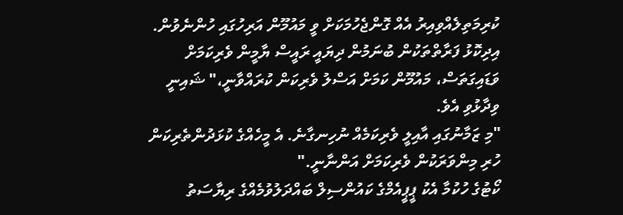ކުރިމަތިލެއްވިއިރު އެއް ގޮންޖެހުމަކަށް ވީ މައުމޫން އަރިހުގައި ހުންނެވުން. އިދިކޮޅު ފަރާތްތަކުން ބުނަމުން ދިޔައީ ރައީސް ޔާމީން ވެރިކަމަށް ވަޑައިގަތަސް، މައުމޫން ކަމަށް އަސްލު ވެރިކަން ކުރައްވާނީ،" ޝައިނީ ވިދާޅުވި އެވެ.
"މި ޒަމާނުގައި އާއިލީ ވެރިކަމެއް ނުހިނގާނެ. އެ މީހެއްގެ ކުޅަދުންތެރިކަން ހުރި މިންވަރަކުން ވެރިކަމަށް އަންނާނީ."
ކޯޓުގެ ހުކުމާ އެކު ޕީޕީއެމްގެ ކައުންސިލް ބައްދަލުވުމެއްގެ ރިޔާސަތު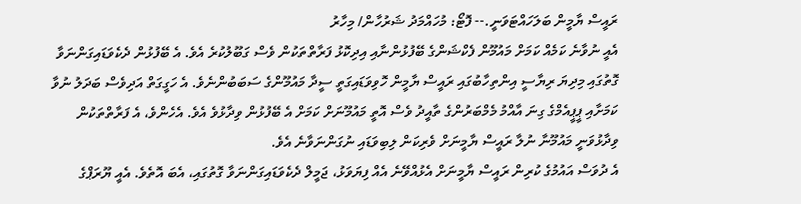ރައީސް ޔާމީން ބަލަހައްޓަވަނީ.-- ފޮޓޯ: މުހައްމަދު ޝަރުހާން/ މިހާރު
އެއީ ނުވާނެ ކަމެއް ކަމަށް މައުމޫން ފެކްޝަންގެ ބޭފުޅުންނާއި އިދިކޮޅު ފަރާތްތަކުން ވެސް ގަބޫލުކުރެ އެވެ. އެ ބޭފުޅުން ދެކެވަޑައިގަންނަވާ ގޮތުގައި މިދިޔަ ރިޔާސީ އިންތިހާބުގައި ރައީސް ޔާމީން ހޮވިވަޑައިގަތީ ސީދާ މައުމޫންގެ ސަބަބުންނެވެ. އެ ހަގީގަތް އަދިވެސް ބަދަލު ނުވާ ކަމަށާއި ޕީޕީއެމްގެ ގިނަ އާއްމު މެމްބަރުންގެ ތާއީދު ވެސް އޮތީ މައުމޫނަށް ކަމަށް އެ ބޭފުޅުން ވިދާޅުވެ އެވެ. އެހެންވެ، އެ ފަރާތްތަކުން ވިދާޅުވަނީ މައުމޫނާ ނުލާ ރައީސް ޔާމީނަށް ވެރިކަން ލިބިވަޑައި ނުގަންނަވާނެ އެވެ.
އެ ދުވަސް އައުމުގެ ކުރިން ރައީސް ޔާމީނަށް އެޅުއްވޭނެ އެއް ފިޔަވަޅު، ޖަމީލް ދެކެވަޑައިގަންނަވާ ގޮތުގައި، އެބަ އޮތެވެ. އެއީ ޔޫރަޕްގެ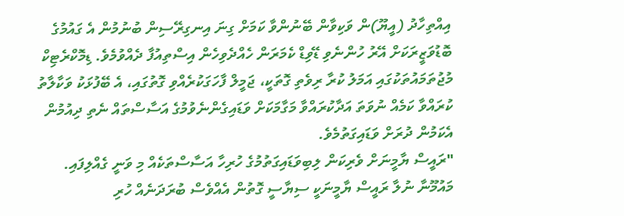އިއްތިހާދު (އީޔޫ)ން ވަކިވާން ބޭނުންވާ ކަމަށް ގިނަ އިނގިރޭސިން ބުނުމުން އެ ގައުމުގެ ބޮޑުވަޒީރަކަށް އޭރު ހުންނެވި ޑޭވިޑް ކެމަރަން ހެއްދެވިހެން އިސްތިއުފާ ދެއްވުމެވެ. ޑިމޮކްރެޓިކް މުޖުތަމައުތަކުގައި އަމަލު ކުރާ ރިވެތި ގޮތަކީ، ޖަމީލް ފާހަގަކުރެއްވި ގޮތުގައި، އެ ބޭފުޅަކު ވަކާލާތު ކުރައްވާ ކަމެއް ނުވަތަ އަދާކުރައްވާ މަގާމަކަށް ވަޑައިގެންނެވުމުގެ އަސާސްތައް ނެތި ދިއުމުން އެކަމުން ދުރަށް ވަޑައިގަތުމެވެ.
"ރައީސް ޔާމީނަށް ވެރިކަން ލިބިވަޑައިގަތުމުގެ ހުރިހާ އަސާސްތަކެއް މި ވަނީ ގެއްލިފައި. މައުމޫނާ ނުލާ ރައީސް ޔާމީނަކީ ސިޔާސީ ގޮތުން އެއްވެސް ބުރަދަނެއް ހުރި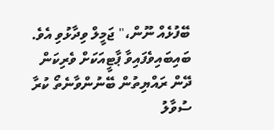ބޭފުޅެއް ނޫން،" ޖަމީލް ވިދާޅުވި އެވެ.
ބައިބައިވެފައިވާ ޕާޓީއަކަށް ވެރިކަން ދޭން ރައްޔިތުން ބޭނުންވާނެތޯ ކުރާ ސުވާލު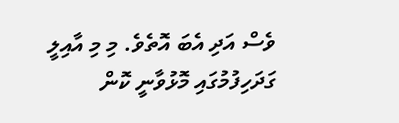ވެސް އަދި އެބަ އޮތެވެ. މި މި އާއިލީ ގަދަހިފުމުގައި މޮޅުވާނީ ކޮން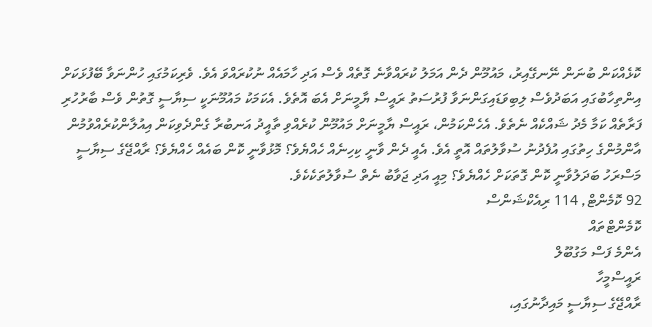ކޮޅެއްކަން ބުނަން ނޭނގޭއިރު، މައުމޫން ދެން އަމަލު ކުރައްވާނެ ގޮތެއް ވެސް އަދި ހާމައެއް ނުކުރައްވަ އެވެ. ވެރިކަމުގައި ހުންނަވާ ބޭފުޅަކަށް އިންތިހާބުގައި އަބަދުވެސް ލިބިވަޑައިގަންނަވާ ފުރުސަތު ރައީސް ޔާމީނަށް އެބަ އޮތެވެ. އެކަމަކު މައުމޫނަކީ ސިޔާސީ ގޮތުން ވެސް ބާރުހުރި ފަރާތެއް ކަމާ މެދު ޝައްކެއް ނެތެވެ. އެހެންކަމުން، ރައީސް ޔާމީނަށް މައުމޫން ކުރެއްވި ތާއީދު އަނބުރާ ގެންދެވިކަން އިއުލާންކުރެއްވުމުން އާންމުންގެ ހިތުގައި އުފެދުނު ސުވާލުތައް އޮތީ އެވެ. އެއީ ދެން ވާނީ ކިހިނެއް ހެއްޔެވެ؟ މޮޅުވާނީ ކޮން ބައެއް ހެއްޔެވެ؟ ރާއްޖޭގެ ސިޔާސީ މަސްރަހު ބަދަލުވާނީ ކޮން ގޮތަކަށް ހެއްޔެވެ؟ މިއީ އަދި ޖަވާބު ނެތް ސުވާލުތަކެކެވެ.
92 ކޮމެންޓް, 114 ރިއެކްޝަންސް
ކޮމެންޓްތައް
އެންމެ ފަސް މަގުބޫލް
ރައީސްމީހާ
ރާއްޖޭގެ ސިޔާސީ މައިދާނުގައި،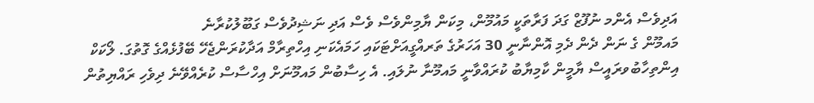އަދިވެސް އެންމ ނުފޫޒް ގަދަ ފަރާތަކީ މައުމޫން، މިކަން ޔާމިންވެސް ވެސް އަދި ނަޝިދުވެސް ގަބޫލުކުރާނެ
މައމޫން ގެ ނަން ދެން ދެމި އޮންނާނީ 30 އަހަރުގެ ތަރއްގީއަށްޓަކައި ހަމައެކަނި އިހްތިރާމް އަދާކުރަންޖެހޭ ބޭފުޅެއްގެ ގޮތުގަ. ލޯކަކް އިންތިހާބުވރައީސް ޔާމީން ކާމިޔާބު ކުރައްވާނީ މައމޫނާ ނުލައި. އެ ހިސާބުން މައމޫނަށް އިހްސާސް ކުރެއްވޭނެ ދިވެހި ރައްޔިތުން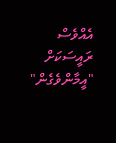އެއްވެސް ރައީސަކަށް "އީމާންވެގެން"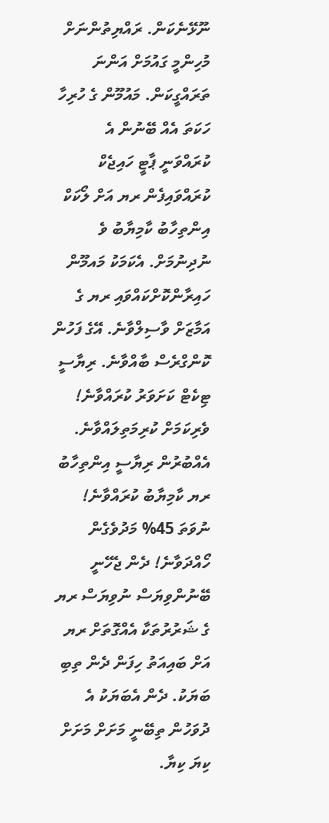ނޫޅޭނެކަން. ރައްޔިތުންނަށް މުހިންމީ ގައުމަށް އަންނަ ތަރައްގީކަން. މައުމޫން ގެ ހުރިހާ ހަކަތަ އެއް ބޭނުން އެ ކުރައްވަނީ ޕާޓީ ހައިޖެކް ކުރައްވައިފެން ރޔ އަށް ލޯކަކް އިންތިހާބު ކާމިޔާބު ވެ ނުދިނުމަށް. އެކަމަކު މައމޫން ހައިރާންކޮށްކައްވައި ރޔ ގެ އަމާޒަށް ވާސިލްވާނެ. އޭގެ ފަހުން ކޮންގްރެސް ބާއްވާނެ. ރިޔާސީ ޓިކެޓް ކަށަވަރު ކުރައްވާނެ! ވެރިކަމަށް ކުރިމަތިލައްވާނެ. އެއްބުރުން ރިޔާސީ އިންތިހާބު ރޔ ކާމިޔާބު ކުރައްވާނެ! ނުވަތަ 45% މަދުވެގެން ހޯއްދަވާނެ! ދެން ޖެހޭނީ ބޭނުންވިޔަސް ނުވިޔަސް ރޔ ގެ ޝަރުރުތަކާ އެއްގޮތަށް ރޔ އަށް ބައިއަތު ހިފަން ދެން ތިބި ބަޔަކު. ދެން އެބަޔަކު އެ ދުވަހުން ތިބޭނީ މަށަށް މަށަށް ކިޔަ ކިޔާ.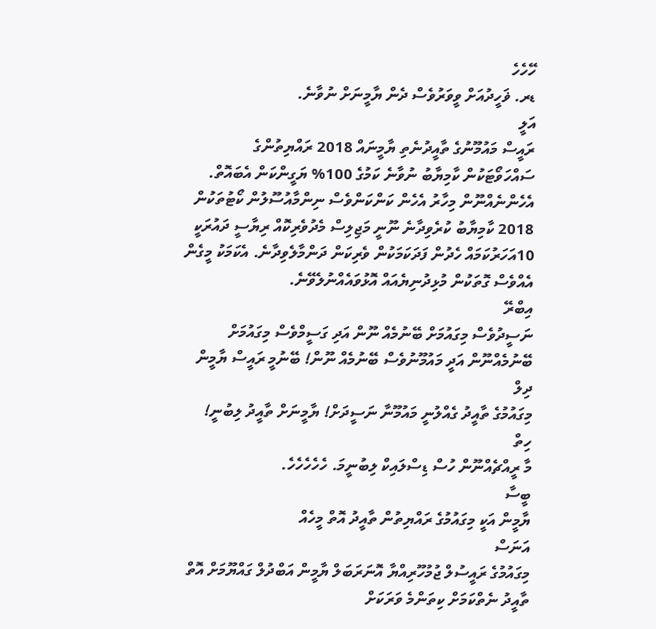ހޭހެހެ
ޑރ. ޥަހީދުއަށް ވީވަރުވެސް ދެން ޔާމީނަށް ނުވާނެ.
އަލީ
ރައީސް މައުމޫނުގެ ތާއީދުނެތި ޔާމީނައް 2018 ރައްޔިތުންގެ ސައްހަވޯޓަކުން ކާމިޔާބު ނުވާނެ ކަމުގެ 100% ޔަގީންކަން އެބައޮތް. އެހެންނެއްނޫން މިހާރު އެހެން ކަންކަންވެސް ނިންމާއުސޫލުން ކޯޓުތަކުން 2018 ކާމިޔާބު ކުރެވިދާނެ ނޫނީ މަޖިލިސް މެދުވެރިކޮއް ރިޔާސީ ދައުރަކީ 10އަހަރުކަމައް ހެދުން ފަދަކަމަކުން ވެރިކަން ދަންމާލެވިދާނެ. އެކަމަކު މީގެން އެއްވެސް ގޮތަކުން މުޅިދުނިޔެއައް އޮޅުވައެއްނުލެވޭނެ.
އިބްރޭ
ނަސީދުވެސް މިގައުމަށް ބޭނުމެއް ނޫން އަދި ގަސީމްވެސް މިގައުމަށް ބޭނުމެއްނޫން އަދީ މައުމޫނުވެސް ބޭނުމެއް ނޫން! ބޭނުމީ ރައީސް ޔާމީން
ދިލް
މިގައުމުގެ ތާއީދު ގެއްލުނީ މައުމޫނާ ނަސީދަށް! ޔާމީނަށް ތާއީދު ލިބުނީ!
ހިތް
މާ ރީއްޗެއްނޫން ހުސް ޑިސްލައިކް ލިބުނީމަ. ހެހެހެހެހެ.
ބީސާ
ޔާމީން އަކީ މިގައުމުގެ ރައްޔިތުން ތާއީދު އޮތް މީހެއް
އަނަސް
މިގައުމުގެ ރައީސުލް ޖުމުހޫރިއްޔާ އޮނަރަބަލް ޔާމީން އަބްދުލް ގައްޔޫމަށް އޮތް ތާއީދު ނެތްކަމަށް ކިތަންމެ ވަރަކަށް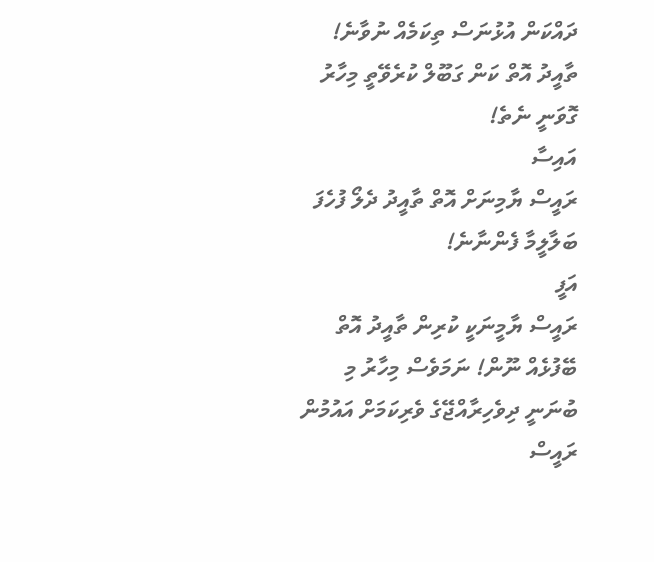ދައްކަން އުޅުނަސް ތިކަމެއް ނުވާނެ! ތާއީދު އޮތް ކަން ގަބޫލް ކުރެވޭތީ މިހާރު ގޮވަނީ ނެތެ!
އައިސާ
ރައީސް ޔާމިނަށް އޮތް ތާއީދު ދެލޯ ފުހެފަ ބަލާލީމާ ފެންނާނެ!
އަފީ
ރައީސް ޔާމީނަކީ ކުރިން ތާއީދު އޮތް ބޭފުޅެއް ނޫން! ނަމަވެސް މިހާރު މި ބުނަނީ ދިވެހިރާއްޖޭގެ ވެރިކަމަށް އައުމުން ރައީސް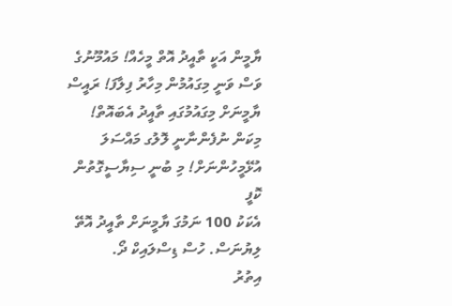ޔާމީން އަކީ ތާއީދު އޮތް މީހެއް! މައުމޫނުގެ ވަސް ވަނީ މިގައުމުން މިހާރު ފިލާފަ! ރައީސް ޔާމީނަށް މިގައުމުގައި ތާއީދު އެބައޮތް! މިކަން ނުފެންނާނީ ލޮލުގ މައްސަލަ އުޅޭމީހުންނަށް! މި ބުނީ ސިޔާސީގޮތުން
ކޮފީ
އެކަކު 100 ނަމުގަ ޔާމީނަށް ތާއީދު އޮތޭ ލިޔުނަސް. ހުސް ޑިސްލައިކް ދޯ.
އިތުރު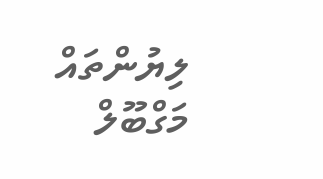ލިޔުންތައް
މަގްބޫލް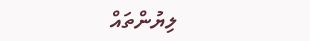ލިޔުންތައް